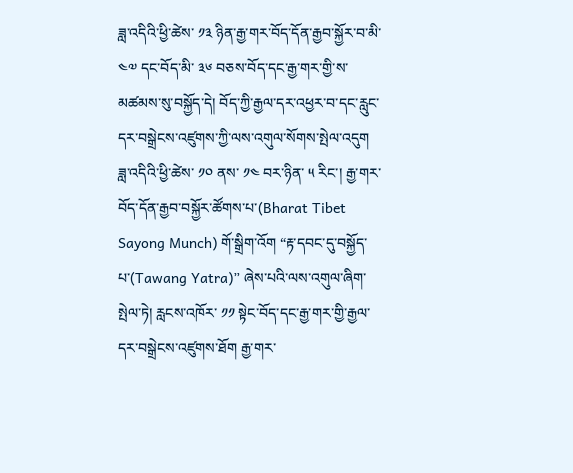ཟླ་འདིའི་ཕྱི་ཚེས་ ༡༣ ཉིན་རྒྱ་གར་བོད་དོན་རྒྱབ་སྐྱོར་བ་མི་ ༤༧ དང་བོད་མི་ ༣༦ བཅས་བོད་དང་རྒྱ་གར་གྱི་ས་མཚམས་སུ་བསྐྱོད་དེ། བོད་ཀྱི་རྒྱལ་དར་འཕྱར་བ་དང་རླུང་དར་བསྒྲེངས་འཛུགས་ཀྱི་ལས་འགུལ་སོགས་སྤེལ་འདུག
ཟླ་འདིའི་ཕྱི་ཚེས་ ༡༠ ནས་ ༡༤ བར་ཉིན་ ༥ རིང་། རྒྱ་གར་བོད་དོན་རྒྱབ་བསྐྱོར་ཚོགས་པ་(Bharat Tibet Sayong Munch) གོ་སྒྲིག་འོག “རྟ་དབང་དུ་བསྐྱོད་པ་(Tawang Yatra)” ཞེས་པའི་ལས་འགུལ་ཞིག་སྤེལ་ཏེ། རླངས་འཁོར་ ༡༡ སྟེང་བོད་དང་རྒྱ་གར་གྱི་རྒྱལ་དར་བསྒྲེངས་འཛུགས་ཐོག རྒྱ་གར་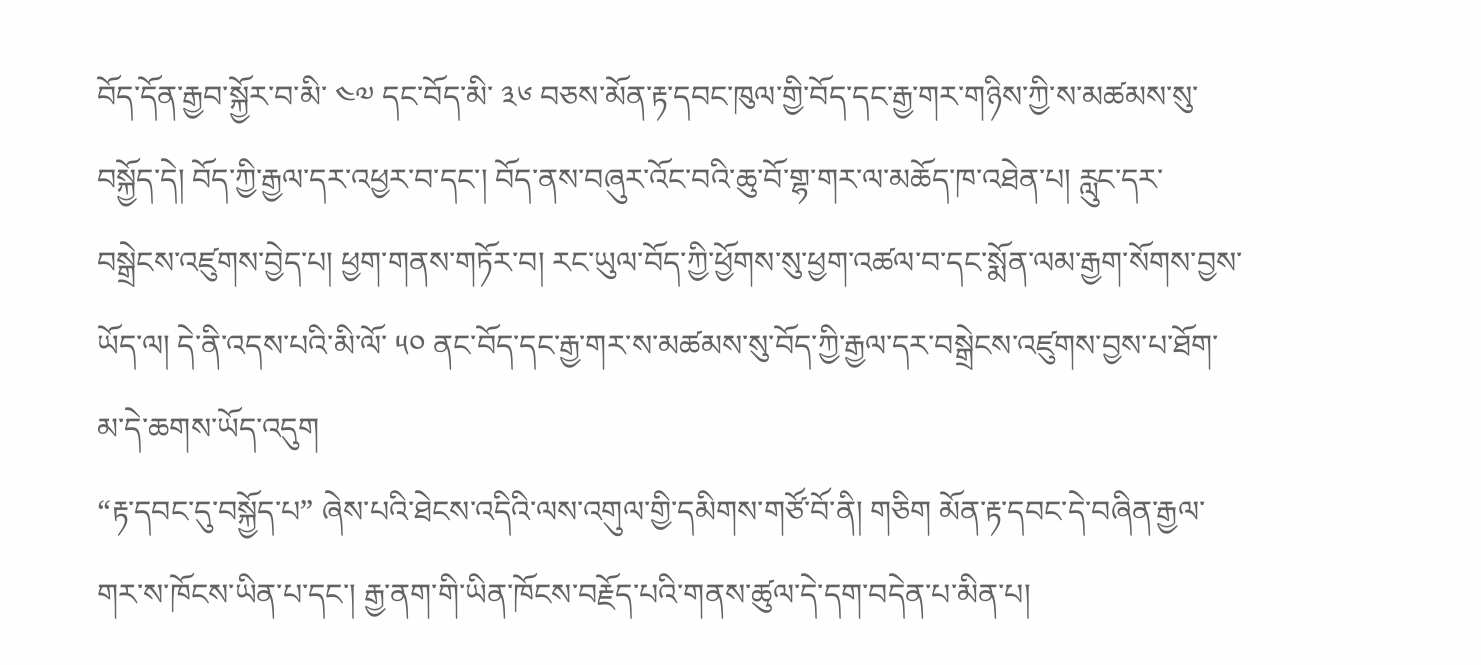བོད་དོན་རྒྱབ་སྐྱོར་བ་མི་ ༤༧ དང་བོད་མི་ ༣༦ བཅས་མོན་རྟ་དབང་ཁུལ་གྱི་བོད་དང་རྒྱ་གར་གཉིས་ཀྱི་ས་མཚམས་སུ་བསྐྱོད་དེ། བོད་ཀྱི་རྒྱལ་དར་འཕྱར་བ་དང་། བོད་ནས་བཞུར་འོང་བའི་ཆུ་བོ་གྷ་གར་ལ་མཆོད་ཁ་འཐེན་པ། རླུང་དར་བསྒྲེངས་འཛུགས་བྱེད་པ། ཕྱག་གནས་གཏོར་བ། རང་ཡུལ་བོད་ཀྱི་ཕྱོགས་སུ་ཕྱག་འཚལ་བ་དང་སྨོན་ལམ་རྒྱག་སོགས་བྱས་ཡོད་ལ། དེ་ནི་འདས་པའི་མི་ལོ་ ༥༠ ནང་བོད་དང་རྒྱ་གར་ས་མཚམས་སུ་བོད་ཀྱི་རྒྱལ་དར་བསྒྲེངས་འཛུགས་བྱས་པ་ཐོག་མ་དེ་ཆགས་ཡོད་འདུག
“རྟ་དབང་དུ་བསྐྱོད་པ” ཞེས་པའི་ཐེངས་འདིའི་ལས་འགུལ་གྱི་དམིགས་གཙོ་བོ་ནི། གཅིག མོན་རྟ་དབང་དེ་བཞིན་རྒྱལ་གར་ས་ཁོངས་ཡིན་པ་དང་། རྒྱ་ནག་གི་ཡིན་ཁོངས་བརྗོད་པའི་གནས་ཚུལ་དེ་དག་བདེན་པ་མིན་པ།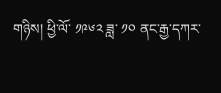གཉིས། ཕྱི་ལོ་ ༡༩༦༢ ཟླ་ ༡༠ ནང་རྒྱ་དཀར་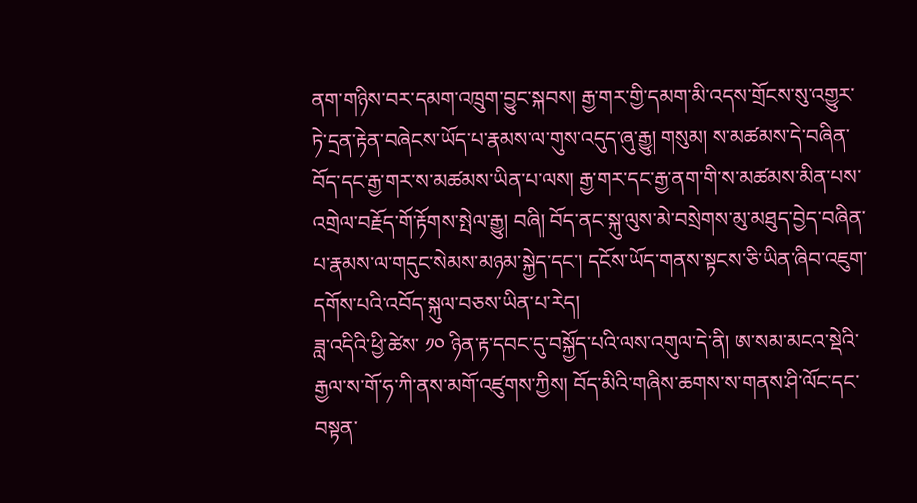ནག་གཉིས་བར་དམག་འཁྲུག་བྱུང་སྐབས། རྒྱ་གར་གྱི་དམག་མི་འདས་གྲོངས་སུ་འགྱུར་ཏེ་དྲན་རྟེན་བཞེངས་ཡོད་པ་རྣམས་ལ་གུས་འདུད་ཞུ་རྒྱུ། གསུམ། ས་མཚམས་དེ་བཞིན་བོད་དང་རྒྱ་གར་ས་མཚམས་ཡིན་པ་ལས། རྒྱ་གར་དང་རྒྱ་ནག་གི་ས་མཚམས་མིན་པས་འགྲེལ་བརྗོད་གོ་རྟོགས་སྤེལ་རྒྱུ། བཞི། བོད་ནང་སྐུ་ལུས་མེ་བསྲེགས་མུ་མཐུད་བྱེད་བཞིན་པ་རྣམས་ལ་གདུང་སེམས་མཉམ་སྐྱེད་དང་། དངོས་ཡོད་གནས་སྟངས་ཅི་ཡིན་ཞིབ་འཇུག་དགོས་པའི་འབོད་སྐུལ་བཅས་ཡིན་པ་རེད།
ཟླ་འདིའི་ཕྱི་ཚེས་ ༡༠ ཉིན་རྟ་དབང་དུ་བསྐྱོད་པའི་ལས་འགུལ་དེ་ནི། ཨ་སམ་མངའ་སྡེའི་རྒྱལ་ས་གོ་ཧ་ཀི་ནས་མགོ་འཛུགས་ཀྱིས། བོད་མིའི་གཞིས་ཆགས་ས་གནས་ཤི་ལོང་དང་བསྟན་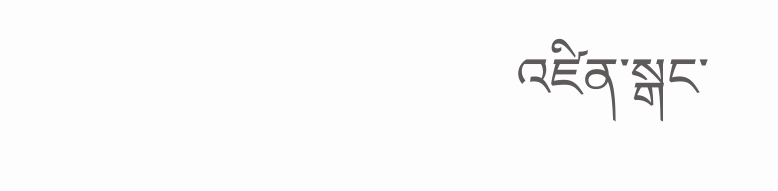འཛིན་སྒང་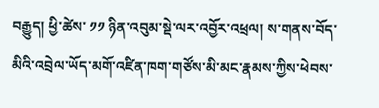བརྒྱུད། ཕྱི་ཚེས་ ༡༡ ཉིན་འབུམ་སྡེ་ལར་འབྱོར་འཕྲལ། ས་གནས་བོད་མིའི་འབྲེལ་ཡོད་མགོ་འཛིན་ཁག་གཙོས་མི་མང་རྣམས་ཀྱིས་ཕེབས་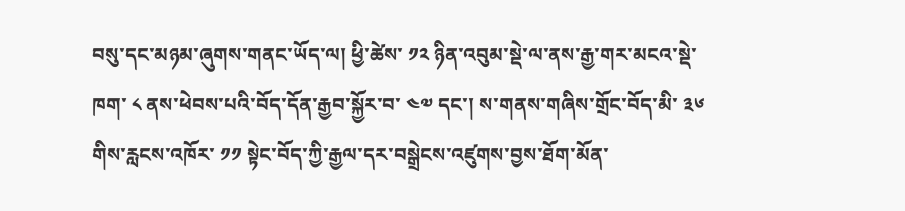བསུ་དང་མཉམ་ཞུགས་གནང་ཡོད་ལ། ཕྱི་ཚེས་ ༡༢ ཉིན་འབུམ་སྡེ་ལ་ནས་རྒྱ་གར་མངའ་སྡེ་ཁག་ ༨ ནས་ཕེབས་པའི་བོད་དོན་རྒྱབ་སྐྱོར་བ་ ༤༧ དང་། ས་གནས་གཞིས་གྲོང་བོད་མི་ ༣༦ གིས་རླངས་འཁོར་ ༡༡ སྟེང་བོད་ཀྱི་རྒྱལ་དར་བསྒྲེངས་འཛུགས་བྱས་ཐོག་མོན་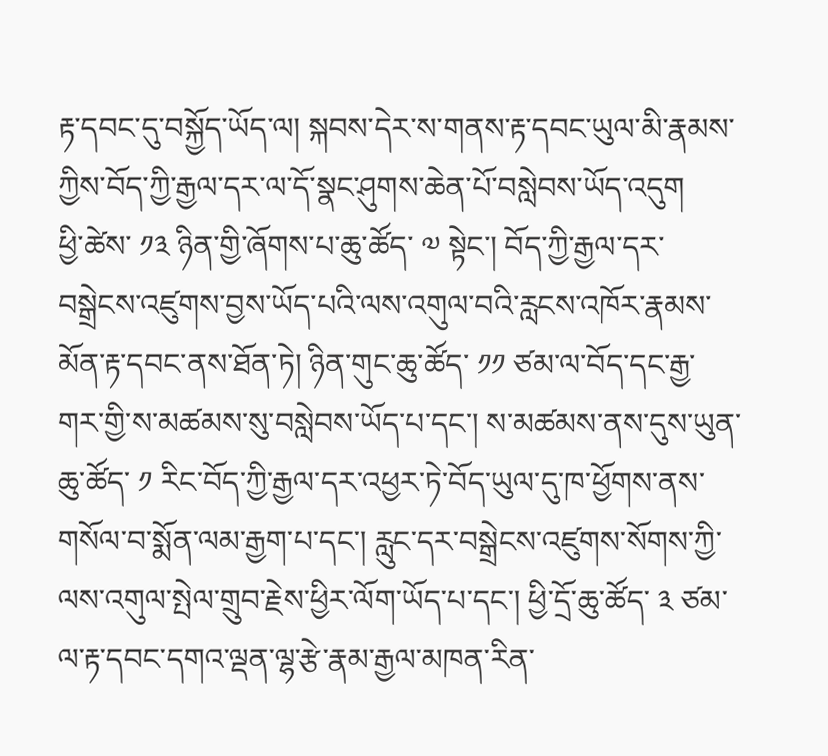རྟ་དབང་དུ་བསྐྱོད་ཡོད་ལ། སྐབས་དེར་ས་གནས་རྟ་དབང་ཡུལ་མི་རྣམས་ཀྱིས་བོད་ཀྱི་རྒྱལ་དར་ལ་དོ་སྣང་ཤུགས་ཆེན་པོ་བསླེབས་ཡོད་འདུག
ཕྱི་ཚེས་ ༡༣ ཉིན་གྱི་ཞོགས་པ་ཆུ་ཚོད་ ༧ སྟེང་། བོད་ཀྱི་རྒྱལ་དར་བསྒྲེངས་འཛུགས་བྱས་ཡོད་པའི་ལས་འགུལ་བའི་རླངས་འཁོར་རྣམས་མོན་རྟ་དབང་ནས་ཐོན་ཏེ། ཉིན་གུང་ཆུ་ཚོད་ ༡༡ ཙམ་ལ་བོད་དང་རྒྱ་གར་གྱི་ས་མཚམས་སུ་བསླེབས་ཡོད་པ་དང་། ས་མཚམས་ནས་དུས་ཡུན་ཆུ་ཚོད་ ༡ རིང་བོད་ཀྱི་རྒྱལ་དར་འཕྱར་ཏེ་བོད་ཡུལ་དུ་ཁ་ཕྱོགས་ནས་གསོལ་བ་སྨོན་ལམ་རྒྱག་པ་དང་། རླུང་དར་བསྒྲེངས་འཛུགས་སོགས་ཀྱི་ལས་འགུལ་སྤེལ་གྲུབ་རྗེས་ཕྱིར་ལོག་ཡོད་པ་དང་། ཕྱི་དྲོ་ཆུ་ཚོད་ ༣ ཙམ་ལ་རྟ་དབང་དགའ་ལྡན་ལྷ་རྩེ་རྣམ་རྒྱལ་མཁན་རིན་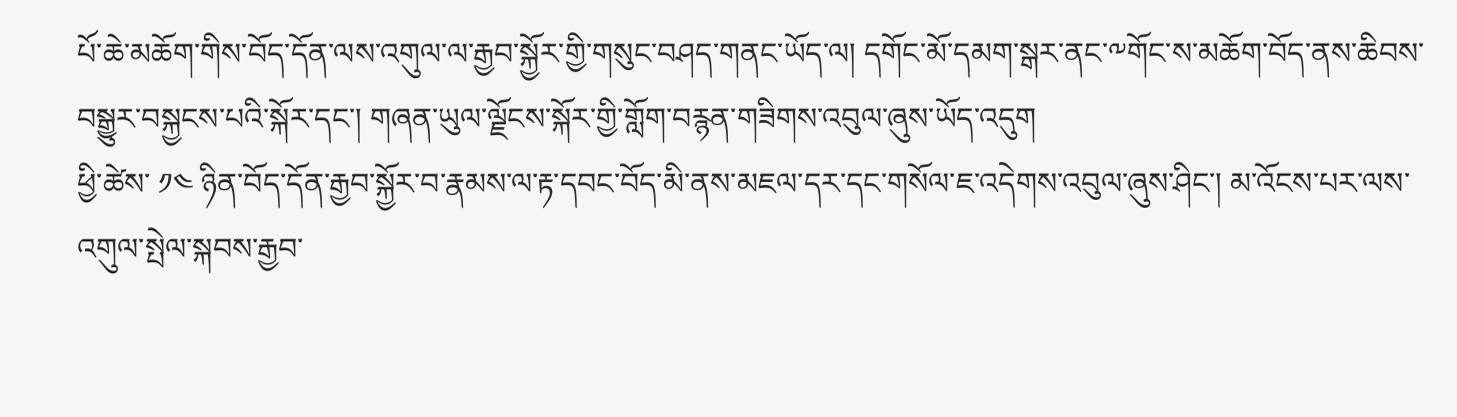པོ་ཆེ་མཆོག་གིས་བོད་དོན་ལས་འགུལ་ལ་རྒྱབ་སྐྱོར་གྱི་གསུང་བཤད་གནང་ཡོད་ལ། དགོང་མོ་དམག་སྒར་ནང་༸གོང་ས་མཆོག་བོད་ནས་ཆིབས་བསྒྱུར་བསྐྱངས་པའི་སྐོར་དང་། གཞན་ཡུལ་ལྗོངས་སྐོར་གྱི་གློག་བརྙན་གཟིགས་འབུལ་ཞུས་ཡོད་འདུག
ཕྱི་ཚེས་ ༡༤ ཉིན་བོད་དོན་རྒྱབ་སྐྱོར་བ་རྣམས་ལ་རྟ་དབང་བོད་མི་ནས་མཇལ་དར་དང་གསོལ་ཇ་འདེགས་འབུལ་ཞུས་ཤིང་། མ་འོངས་པར་ལས་འགུལ་སྤེལ་སྐབས་རྒྱབ་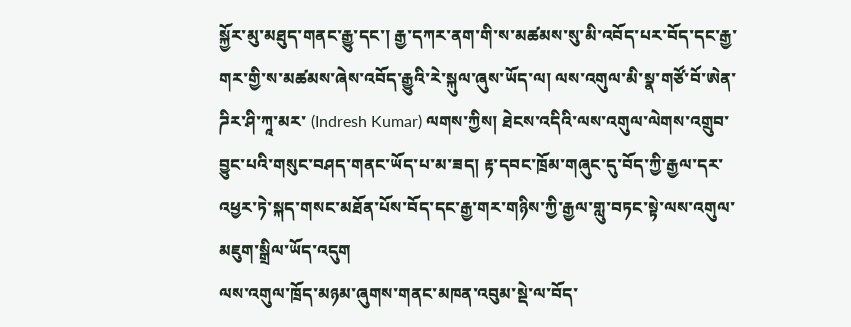སྐྱོར་མུ་མཐུད་གནང་རྒྱུ་དང་། རྒྱ་དཀར་ནག་གི་ས་མཚམས་སུ་མི་འབོད་པར་བོད་དང་རྒྱ་གར་གྱི་ས་མཚམས་ཞེས་འབོད་རྒྱུའི་རེ་སྐུལ་ཞུས་ཡོད་ལ། ལས་འགུལ་མི་སྣ་གཙོ་བོ་ཨེན་ཌིར་ཤི་ཀཱ་མར་ (Indresh Kumar) ལགས་ཀྱིས། ཐེངས་འདིའི་ལས་འགུལ་ལེགས་འགྲུབ་བྱུང་པའི་གསུང་བཤད་གནང་ཡོད་པ་མ་ཟད། རྟ་དབང་ཁྲོམ་གཞུང་དུ་བོད་ཀྱི་རྒྱལ་དར་འཕྱར་ཏེ་སྐད་གསང་མཐོན་པོས་བོད་དང་རྒྱ་གར་གཉིས་ཀྱི་རྒྱལ་གླུ་བཏང་སྟེ་ལས་འགུལ་མཇུག་སྒྲིལ་ཡོད་འདུག
ལས་འགུལ་ཁྲོད་མཉམ་ཞུགས་གནང་མཁན་འབུམ་སྡེ་ལ་བོད་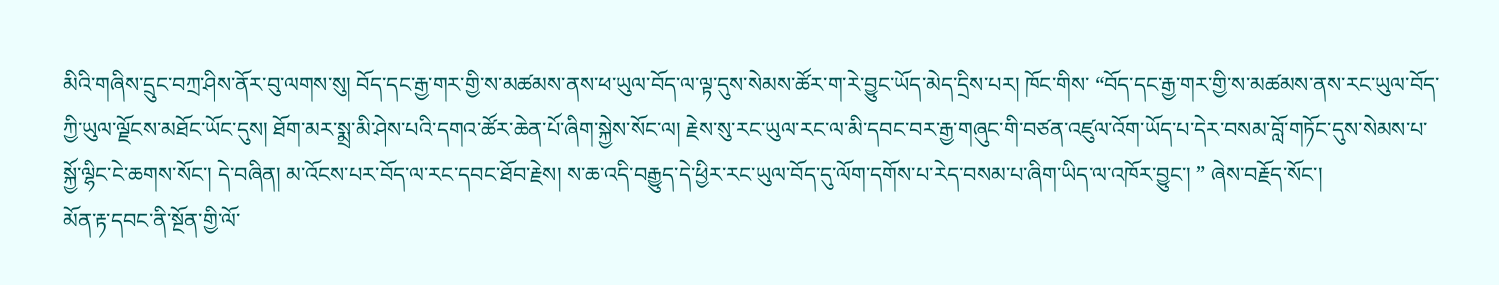མིའི་གཞིས་དྲུང་བཀྲ་ཤིས་ནོར་བུ་ལགས་སུ། བོད་དང་རྒྱ་གར་གྱི་ས་མཚམས་ནས་ཕ་ཡུལ་བོད་ལ་ལྟ་དུས་སེམས་ཚོར་ག་རེ་བྱུང་ཡོད་མེད་དྲིས་པར། ཁོང་གིས་ “བོད་དང་རྒྱ་གར་གྱི་ས་མཚམས་ནས་རང་ཡུལ་བོད་ཀྱི་ཡུལ་ལྗོངས་མཐོང་ཡོང་དུས། ཐོག་མར་སྨྲ་མི་ཤེས་པའི་དགའ་ཚོར་ཆེན་པོ་ཞིག་སྐྱེས་སོང་ལ། རྗེས་སུ་རང་ཡུལ་རང་ལ་མི་དབང་བར་རྒྱ་གཞུང་གི་བཙན་འཛུལ་འོག་ཡོད་པ་དེར་བསམ་བློ་གཏོང་དུས་སེམས་པ་སྐྱོ་ལྷིང་ངེ་ཆགས་སོང་། དེ་བཞིན། མ་འོངས་པར་བོད་ལ་རང་དབང་ཐོབ་རྗེས། ས་ཆ་འདི་བརྒྱུད་དེ་ཕྱིར་རང་ཡུལ་བོད་དུ་ལོག་དགོས་པ་རེད་བསམ་པ་ཞིག་ཡིད་ལ་འཁོར་བྱུང་། ” ཞེས་བརྗོད་སོང་།
མོན་རྟ་དབང་ནི་སྔོན་གྱི་ལོ་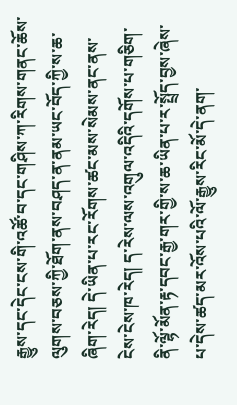རྒྱུས་དང་དེང་ངས་གི་འཚོ་བ་དང་གཤིས་ཀ་རིགས་གནང་ཆོས་ལུགས་བཅས་ཀྱི་ཐོག་ནས་བཤད་ན་ནམ་ཡང་བོད་ཀྱི་ས་ཆ་ཞིག་རེད། དེ་ཡིན་པ་རང་རོགས་ཚང་མས་སེམས་ནང་ནས་ངེས་ངེས་ཁ་རེད། ད་རེས་ལས་འགུལ་འདིའི་དགོས་པ་གཅིག་ནི་ལྷོ་མོན་རྟ་དབང་རྒྱ་གར་གྱི་ས་ཆ་ཡིན་པ་ར་སྤྲོད་བྱས་ཞེས་པ་དེས་ཚད་མར་འོས་པའི་ལོ་རྒྱུས་རིང་མོ་དེ་ནག་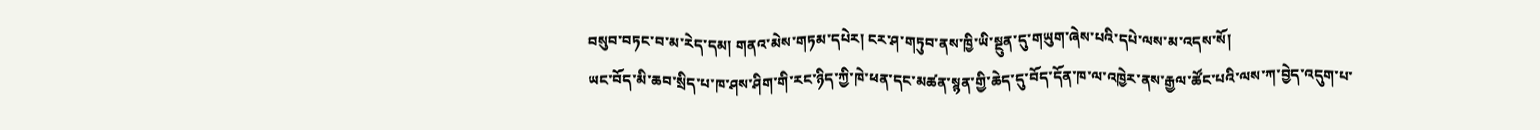བསུབ་བཏང་བ་མ་རེད་དམ། གནའ་མེས་གཏམ་དཔེར། ངར་ཤ་གཏུབ་ནས་ཁྱི་ཡི་སྔུན་དུ་གཡུག་ཞེས་པའི་དཔེ་ལས་མ་འདས་སོ།
ཡང་བོད་མི་ཆབ་སྲིད་པ་ཁ་ཤས་ཤིག་གི་རང་ཉིད་ཀྱི་ཁེ་ཕན་དང་མཚན་སྙན་གྱི་ཆེད་དུ་བོད་དོན་ཁ་ལ་འཁྱེར་ནས་རྒྱལ་ཚོང་པའི་ལས་ཀ་བྱེད་འདུག་པ་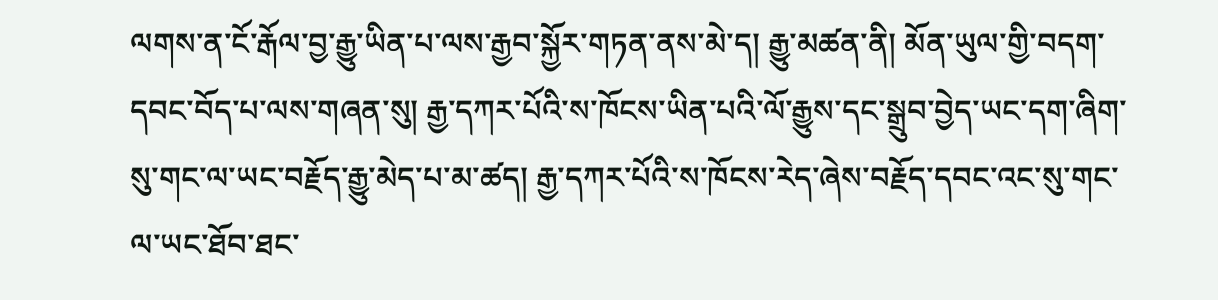ལགས་ན་ངོ་རྒོལ་བྱ་རྒྱུ་ཡིན་པ་ལས་རྒྱབ་སྐྱོར་གཏན་ནས་མེ་ད། རྒྱུ་མཚན་ནི། མོན་ཡུལ་གྱི་བདག་དབང་བོད་པ་ལས་གཞན་སུ། རྒྱ་དཀར་པོའི་ས་ཁོངས་ཡིན་པའི་ལོ་རྒྱུས་དང་སྒྲུབ་བྱེད་ཡང་དག་ཞིག་སུ་གང་ལ་ཡང་བརྗོད་རྒྱུ་མེད་པ་མ་ཚད། རྒྱ་དཀར་པོའི་ས་ཁོངས་རེད་ཞེས་བརྗོད་དབང་འང་སུ་གང་ལ་ཡང་ཐོབ་ཐང་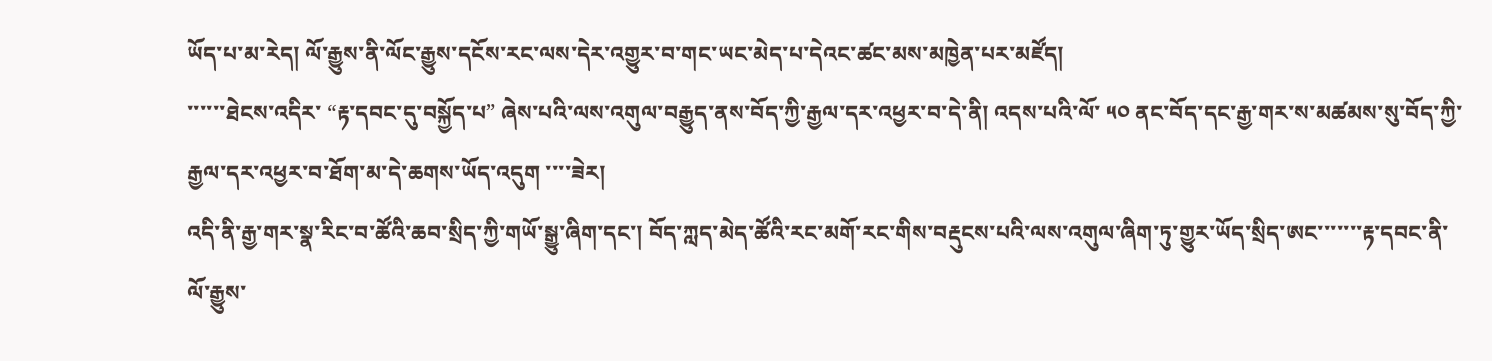ཡོད་པ་མ་རེད། ལོ་རྒྱུས་ནི་ལོང་རྒྱུས་དངོས་རང་ལས་དེར་འགྱུར་བ་གང་ཡང་མེད་པ་དེའང་ཚང་མས་མཁྱེན་པར་མཛོད།
་་་་་་ཐེངས་འདིར་ “རྟ་དབང་དུ་བསྐྱོད་པ” ཞེས་པའི་ལས་འགུལ་བརྒྱུད་ནས་བོད་ཀྱི་རྒྱལ་དར་འཕྱར་བ་དེ་ནི། འདས་པའི་ལོ་ ༥༠ ནང་བོད་དང་རྒྱ་གར་ས་མཚམས་སུ་བོད་ཀྱི་རྒྱལ་དར་འཕྱར་བ་ཐོག་མ་དེ་ཆགས་ཡོད་འདུག ་་་་ཟེར།
འདི་ནི་རྒྱ་གར་སྣ་རིང་བ་ཚོའི་ཆབ་སྲིད་ཀྱི་གཡོ་སྒྱུ་ཞིག་དང་། བོད་ཀླད་མེད་ཚོའི་རང་མགོ་རང་གིས་བརྡུངས་པའི་ལས་འགུལ་ཞིག་ཏུ་གྱུར་ཡོད་སྲིད་ཨང་་་་་་་རྟ་དབང་ནི་ལོ་རྒྱུས་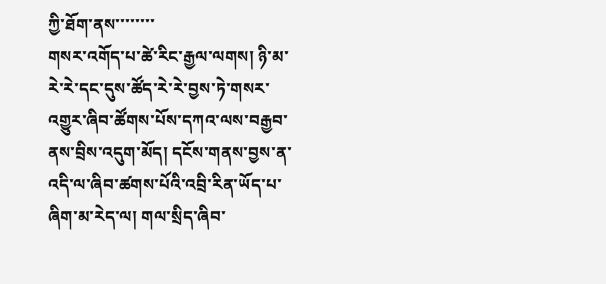ཀྱི་ཐོག་ནས་་་་་་་་
གསར་འགོད་པ་ཚེ་རིང་རྒྱལ་ལགས། ཉི་མ་རེ་རེ་དང་དུས་ཚོད་རེ་རེ་བྱས་ཏེ་གསར་འགྱུར་ཞིབ་ཚོགས་པོས་དཀའ་ལས་བརྒྱབ་ནས་བྲིས་འདུག་མོད། དངོས་གནས་བྱས་ན་འདི་ལ་ཞིབ་ཚགས་པོའི་འབྲི་རིན་ཡོད་པ་ཞིག་མ་རེད་ལ། གལ་སྲིད་ཞིབ་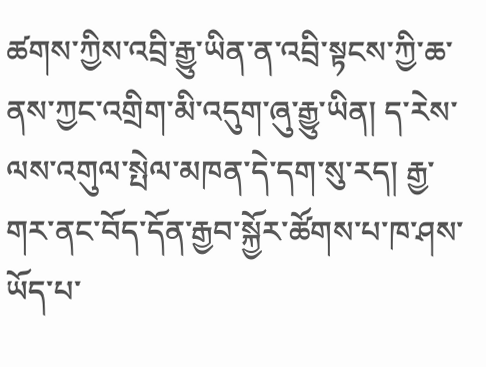ཚགས་ཀྱིས་འབྲི་རྒྱུ་ཡིན་ན་འབྲི་སྟངས་ཀྱི་ཆ་ནས་ཀྱང་འགྲིག་མི་འདུག་ཞུ་རྒྱུ་ཡིན། ད་རེས་ལས་འགུལ་སྤེལ་མཁན་དེ་དག་སུ་རད། རྒྱ་གར་ནང་བོད་དོན་རྒྱབ་སྐྱོར་ཚོགས་པ་ཁ་ཤས་ཡོད་པ་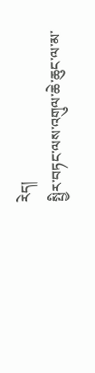རེད།
སྤྱིར་བཏང་ལས་འགུལ་ཆེ་ཆུང་ལ་མ་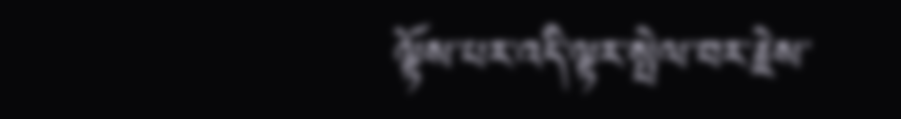ལྟོས་པར་འདི་ལྟར་སྤེལ་བར་རྗེས་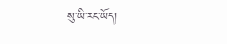སུ་ཡི་རང་ཡོད།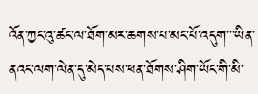འོན་ཀྱང་འུ་ཚང་ལ་ཐོག་མར་ཆགས་པ་མང་པོ་འདུག་་་ཡིན་ནའང་ལག་ལེན་དུ་མེད་པས་ཕན་ཐོགས་ཤིག་ཡོང་གི་མི་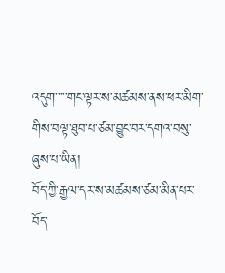འདུག་་་་་གང་ལྟར་ས་མཚམས་ནས་ཕར་མིག་གིས་བལྟ་ཐུབ་པ་ཙམ་བྱུང་བར་དགའ་བསུ་ཞུས་པ་ཡིན།
བོད་ཀྱི་རྒྱལ་དར་ས་མཚམས་ཙམ་མིན་པར་བོད་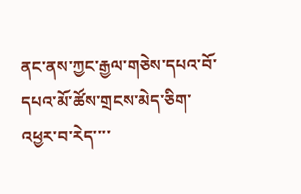ནང་ནས་ཀྱང་རྒྱལ་གཅེས་དཔའ་བོ་དཔའ་མོ་ཚོས་གྲངས་མེད་ཅིག་འཕྱར་བ་རེད་་་་